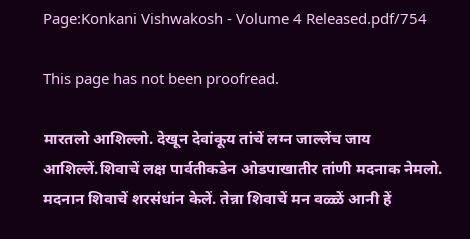Page:Konkani Vishwakosh - Volume 4 Released.pdf/754

This page has not been proofread.

मारतलो आशिल्लो. देखून देवांकूय तांचें लग्न जाल्लेंच जाय आशिल्लें.शिवाचें लक्ष पार्वतीकडेन ओडपाखातीर तांणी मदनाक नेमलो. मदनान शिवाचें शरसंधांन केलें. तेन्ना शिवाचें मन वळ्ळें आनी हें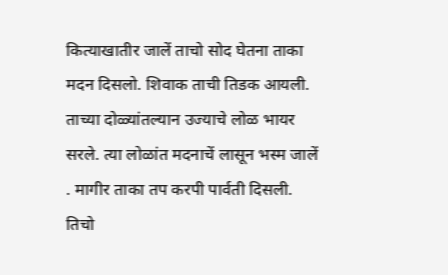कित्याखातीर जालें ताचो सोद घेतना ताका मदन दिसलो. शिवाक ताची तिडक आयली. ताच्या दोळ्यांतल्यान उज्याचे लोळ भायर सरले. त्या लोळांत मदनाचें लासून भस्म जालें . मागीर ताका तप करपी पार्वती दिसली. तिचो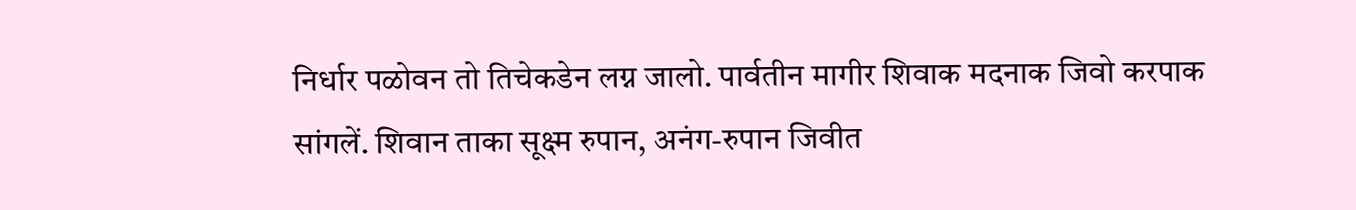निर्धार पळोवन तो तिचेकडेन लग्न जालो. पार्वतीन मागीर शिवाक मदनाक जिवो करपाक सांगलें. शिवान ताका सूक्ष्म रुपान, अनंग-रुपान जिवीत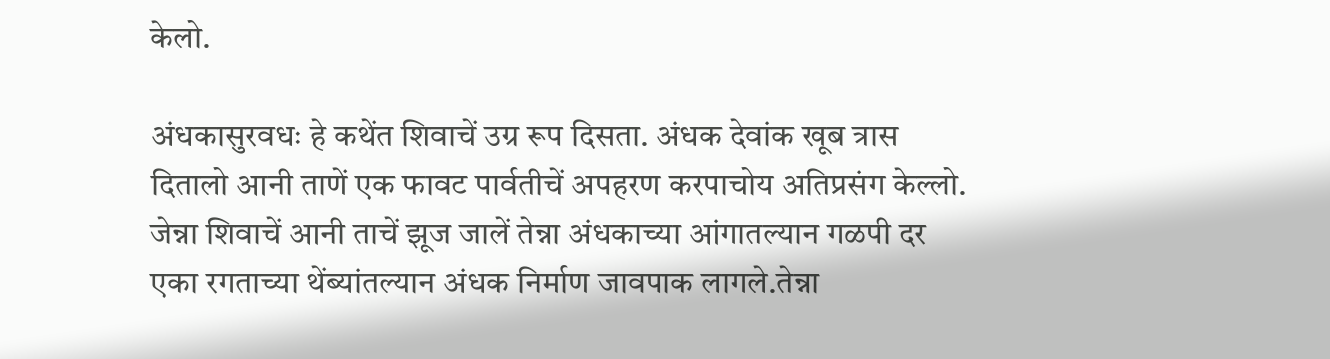केलो.

अंधकासुरवधः हे कथेंत शिवाचें उग्र रूप दिसता. अंधक देवांक खूब त्रास दितालो आनी ताणें एक फावट पार्वतीचें अपहरण करपाचोय अतिप्रसंग केल्लो. जेन्ना शिवाचें आनी ताचें झूज जालें तेन्ना अंधकाच्या आंगातल्यान गळपी दर एका रगताच्या थेंब्यांतल्यान अंधक निर्माण जावपाक लागले.तेन्ना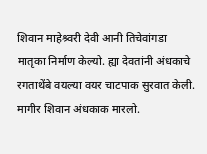शिवान माहेश्र्वरी देवी आनी तिचेवांगडा मातृका निर्माण केल्यो. ह्या देवतांनी अंधकाचे रगताथेंबे वयल्या वयर चाटपाक सुरवात केली. मागीर शिवान अंधकाक मारलो.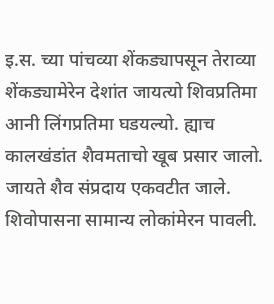इ.स. च्या पांचव्या शेंकड्यापसून तेराव्या शेंकड्यामेरेन देशांत जायत्यो शिवप्रतिमा आनी लिंगप्रतिमा घडयल्यो. ह्याच कालखंडांत शैवमताचो खूब प्रसार जालो. जायते शैव संप्रदाय एकवटीत जाले. शिवोपासना सामान्य लोकांमेरन पावली.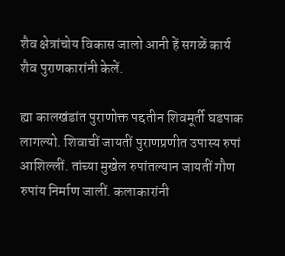शैव क्षेत्रांचोय विकास जालो आनी हें सगळें कार्य शैव पुराणकारांनी केलें.

ह्या कालखंडांत पुराणोक्त पद्दतीन शिवमूर्ती घडपाक लागल्यो. शिवाचीं जायतीं पुराणप्रणीत उपास्य रुपां आशिल्लीं. तांच्या मुखेल रुपांतल्यान जायतीं गौण रुपांय निर्माण जालीं. कलाकारांनी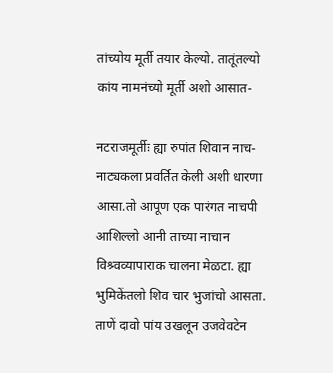तांच्योय मूर्ती तयार केल्यो. तातूंतल्यो कांय नामनंच्यो मूर्ती अशो आसात-

नटराजमूर्तीः ह्या रुपांत शिवान नाच-नाट्यकला प्रवर्तित केली अशी धारणा आसा.तो आपूण एक पारंगत नाचपी आशिल्लो आनी ताच्या नाचान विश्र्वव्यापाराक चालना मेळटा. ह्या भुमिकेंतलो शिव चार भुजांचो आसता. ताणें दावो पांय उखलून उजवेवटेन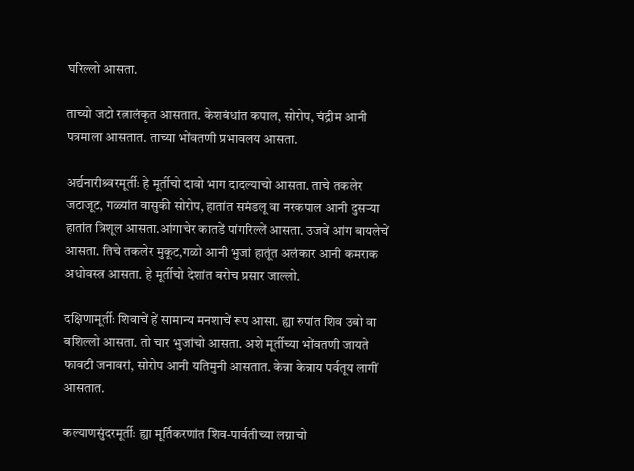घरिल्लो आसता.

ताच्यो जटो रत्नालंकृत आसतात. केशबंधांत कपाल, सोरोप, चंद्रीम आनी पत्रमाला आसतात. ताच्या भोंवतणी प्रभावलय आसता.

अर्द्यनारीश्र्वरमूर्तीः हे मूर्तीचो दावो भाग दादल्याचो आसता. ताचे तकलेर जटाजूट, गळ्यांत वासुकी सोरोप, हातांत समंडलू वा नरकपाल आनी दुसऱ्या हातांत त्रिशूल आसता.आंगाचेर कातडें पांगरिल्लें आसता. उजवें आंग बायलेचें आसता. तिचे तकलेर मुकूट,गळो आनी भुजां हातूंत अलंकार आनी कमराक अधोवस्त्र आसता. हे मूर्तीचो देशांत बरोच प्रसार जाल्लो.

दक्षिणामूर्तीः शिवाचें हें सामान्य मनशाचें रूप आसा. ह्या रुपांत शिव उबो वा बशिल्लो आसता. तो चार भुजांचो आसता. अशे मूर्तीच्या भोंवतणी जायते फावटी जनावरां, सोरोप आनी यतिमुनी आसतात. केन्ना केन्नाय पर्वतूय लागीं आसतात.

कल्याणसुंदरमूर्तीः ह्या मूर्तिकरणांत शिव-पार्वतीच्या लग्नाचो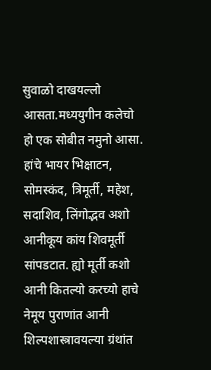सुवाळो दाखयल्लो आसता.मध्ययुगीन कलेचो हो एक सोबीत नमुनो आसा. हांचे भायर भिक्षाटन, सोमस्कंद, त्रिमूर्ती, महेश, सदाशिव, लिंगोद्भव अशो आनीकूय कांय शिवमूर्ती सांपडटात. ह्यो मूर्ती कशो आनी कितल्यो करच्यो हाचे नेमूय पुराणांत आनी शिल्पशास्त्रावयल्या ग्रंथांत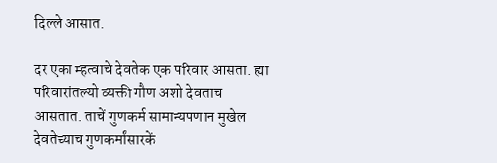दिल्ले आसात.

दर एका म्हत्वाचे देवतेक एक परिवार आसता. ह्या परिवारांतल्यो व्यक्ती गौण अशो देवताच आसतात. ताचें गुणकर्म सामान्यपणान मुखेल देवतेच्याच गुणकर्मांसारकें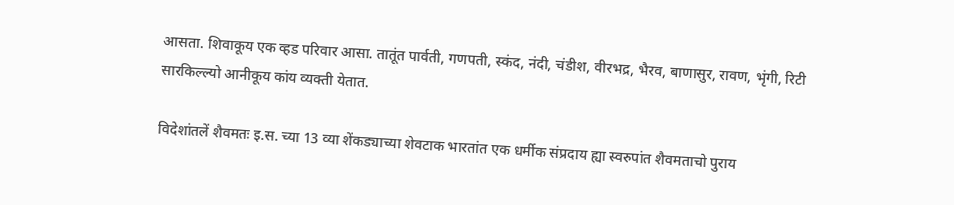आसता. शिवाकूय एक व्हड परिवार आसा. तातूंत पार्वती, गणपती, स्कंद, नंदी, चंडीश, वीरभद्र, भैरव, बाणासुर, रावण, भृंगी, रिटी सारकिल्ल्यो आनीकूय कांय व्यक्ती येतात.

विदेशांतलें शैवमतः इ.स. च्या 13 व्या शेंकड्याच्या शेवटाक भारतांत एक धर्मीक संप्रदाय ह्या स्वरुपांत शैवमताचो पुराय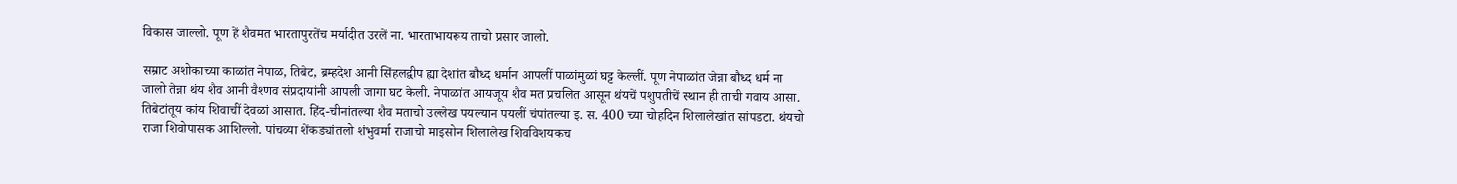विकास जाल्लो. पूण हें शैवमत भारतापुरतेंच मर्यादीत उरलें ना. भारताभायरूय ताचो प्रसार जालो.

सम्राट अशोकाच्या काळांत नेपाळ, तिबेट, ब्रम्हदेश आनी सिंहलद्वीप ह्या देशांत बौध्द धर्मान आपलीं पाळांमुळां घट्ट केल्लीं. पूण नेपाळांत जेन्ना बौध्द धर्म ना जालो तेन्ना थंय शैव आनी वैश्णव संप्रदायांनी आपली जागा घट केली. नेपाळांत आयजूय शैव मत प्रचलित आसून थंयचें पशुपतीचें स्थान ही ताची गवाय आसा. तिबेटांतूय कांय शिवाचीं देवळां आसात. हिंद-चीनांतल्या शैव मताचो उल्लेख पयल्यान पयलीं चंपांतल्या इ. स. 400 च्या चोहदिन शिलालेखांत सांपडटा. थंयचो राजा शिवोपासक आशिल्लो. पांचव्या शेंकड्यांतलो शंभुवर्मा राजाचो माइसोन शिलालेख शिवविशयकच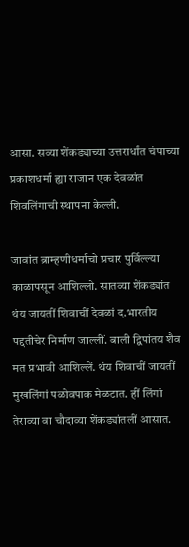आसा. सव्या शेंकड्याच्या उत्तरार्धांत चंपाच्या प्रकाशधर्मा ह्या राजान एक देवळांत शिवलिंगाची स्थापना केल्ली.

जावांत ब्राम्हणीधर्माचो प्रचार पुर्विल्ल्या काळापसून आशिल्लो. सातव्या शेंकड्यांत थंय जायतीं शिवाचीं देवळां द.भारतीय पद्दतीचेर निर्माण जाल्लीं. बाली द्विपांतय शैव मत प्रभावी आशिल्लें. थंय शिवाचीं जायतीं मुखलिंगां पळोवपाक मेळटात. हीं लिंगां तेराव्या वा चौदाव्या शेंकड्यांतलीं आसात.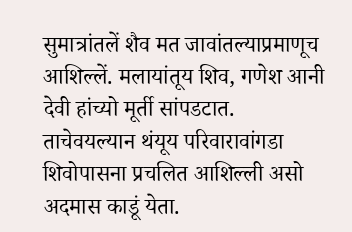सुमात्रांतलें शैव मत जावांतल्याप्रमाणूच आशिल्लें. मलायांतूय शिव, गणेश आनी देवी हांच्यो मूर्ती सांपडटात. ताचेवयल्यान थंयूय परिवारावांगडा शिवोपासना प्रचलित आशिल्ली असो अदमास काडूं येता.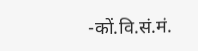-कों.वि.सं.मं.